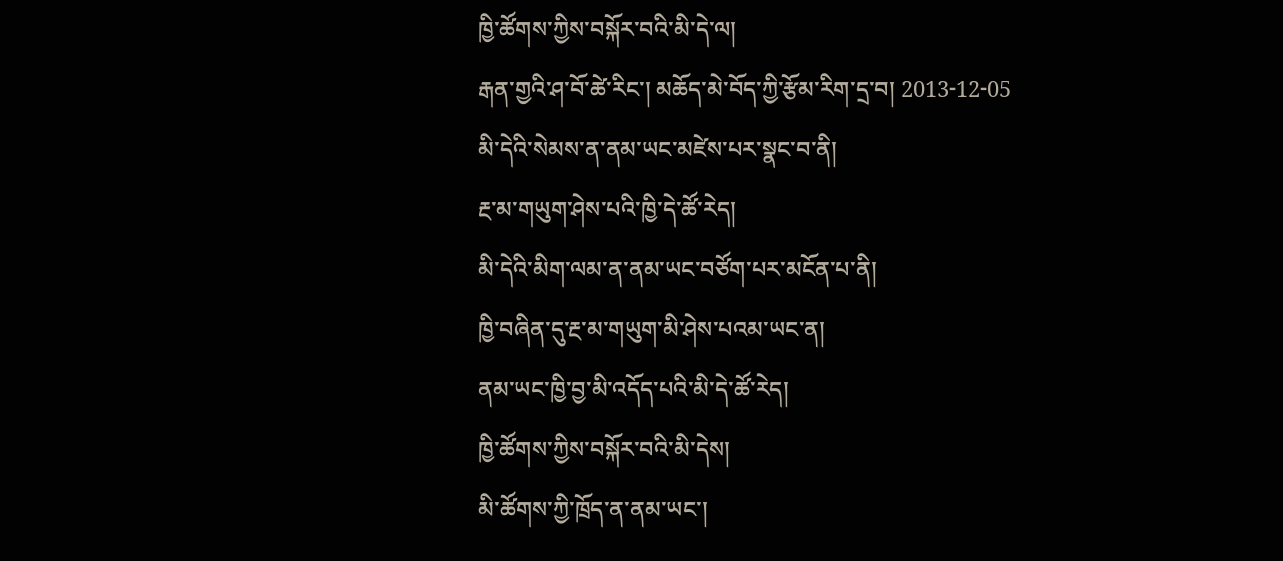ཁྱི་ཚོགས་ཀྱིས་བསྐོར་བའི་མི་དེ་ལ།
རྒན་གྱའི་ཤ་བོ་ཚེ་རིང་། མཆོད་མེ་བོད་ཀྱི་རྩོམ་རིག་དྲ་བ། 2013-12-05
མི་དེའི་སེམས་ན་ནམ་ཡང་མཛེས་པར་སྣང་བ་ནི།
རྔ་མ་གཡུག་ཤེས་པའི་ཁྱི་དེ་ཚོ་རེད།
མི་དེའི་མིག་ལམ་ན་ནམ་ཡང་བཙོག་པར་མངོན་པ་ནི།
ཁྱི་བཞིན་དུ་རྔ་མ་གཡུག་མི་ཤེས་པའམ་ཡང་ན།
ནམ་ཡང་ཁྱི་བྱ་མི་འདོད་པའི་མི་དེ་ཚོ་རེད།
ཁྱི་ཚོགས་ཀྱིས་བསྐོར་བའི་མི་དེས།
མི་ཚོགས་ཀྱི་ཁྲོད་ན་ནམ་ཡང་།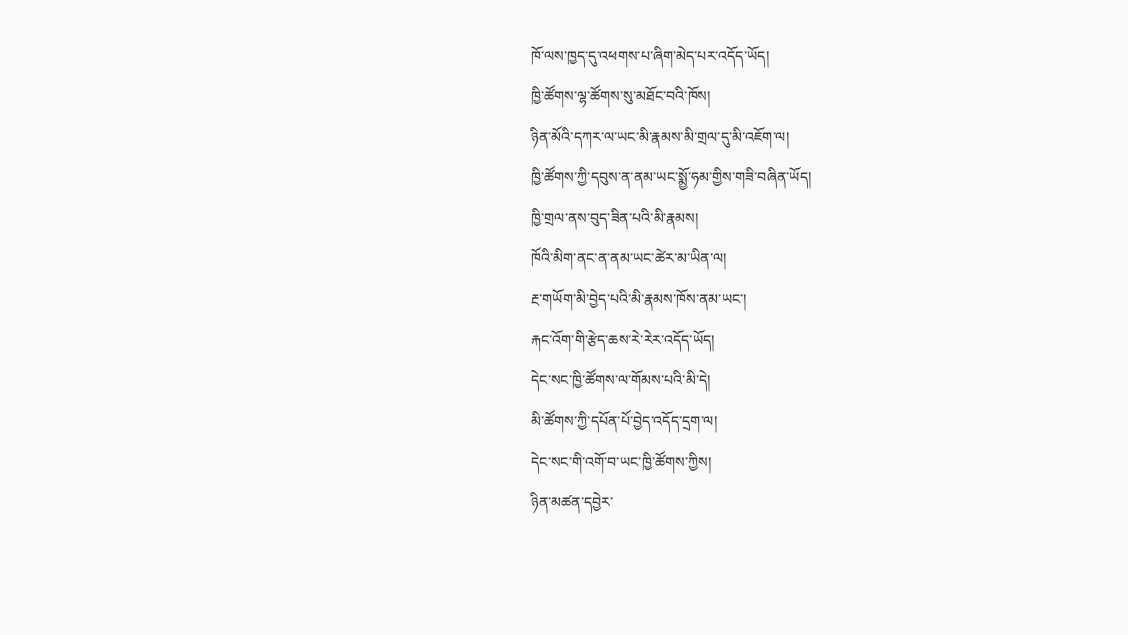ཁོ་ལས་ཁྱད་དུ་འཕགས་པ་ཞིག་མེད་པར་འདོད་ཡོད།
ཁྱི་ཚོགས་ལྷ་ཚོགས་སུ་མཐོང་བའི་ཁོས།
ཉིན་མོའི་དཀར་ལ་ཡང་མི་རྣམས་མི་གྲལ་དུ་མི་འཇོག་ལ།
ཁྱི་ཚོགས་ཀྱི་དབུས་ན་ནམ་ཡང་སྨྱོ་ཧམ་གྱིས་གཟི་བཞིན་ཡོད།
ཁྱི་གྲལ་ནས་བུད་ཟིན་པའི་མི་རྣམས།
ཁོའི་མིག་ནང་ན་ནམ་ཡང་ཚེར་མ་ཡིན་ལ།
རྔ་གཡོག་མི་བྱེད་པའི་མི་རྣམས་ཁོས་ནམ་ཡང་།
རྐང་འོག་གི་རྩེད་ཆས་རེ་རེར་འདོད་ཡོད།
དེང་སང་ཁྱི་ཚོགས་ལ་གོམས་པའི་མི་དེ།
མི་ཚོགས་ཀྱི་དཔོན་པོ་བྱེད་འདོད་དྲག་ལ།
དེང་སང་གི་འགོ་བ་ཡང་ཁྱི་ཚོགས་ཀྱིས།
ཉིན་མཚན་དབྱེར་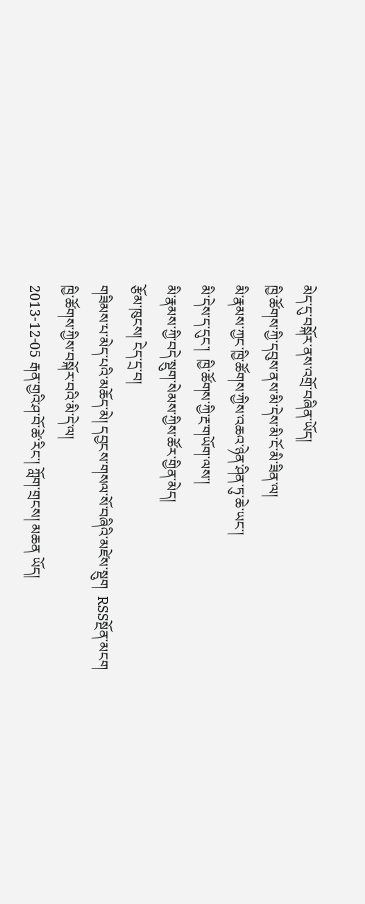མེད་དུ་བསྐོར་ནས་འགྲོ་བཞིན་ཡོད།
ཁྱི་ཚོགས་ཀྱི་དབུས་ནས་མི་དེས་མི་ངོ་མི་ཟིན་ལ།
མི་རྣམས་ཀྱང་ཁྱི་ཚོགས་ཀྱིས་འཆའ་ཉེན་ཤིན་ཏུ་ཆེ་ཡང་།
མི་དེས་ད་དུང་།  ཁྱི་ཚོགས་ཀྱི་རྔ་གཡོག་ལས་།
མི་རྣམས་ཀྱི་བདེ་སྡུག་སེམས་ཀྱིས་ཚོར་གྱིན་མེད།
རྩོམ་ཁུངས། ངེད་དྲ་བ།
གཟིམས་པ་མེད་པའི་མཆོད་མེ། དབྱངས་གསལ་སོ་བཞིའི་མཛེས་སྡུག  RSSསྔོན་མངག
ཁྱི་ཚོགས་ཀྱིས་བསྐོར་བའི་མི་དེ་ལ།
2013-12-05 རྒན་གྱའི་ཤ་བོ་ཚེ་རིང་། ཀློག་གྲངས། མཆན ཡོད།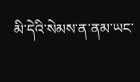མི་དེའི་སེམས་ན་ནམ་ཡང་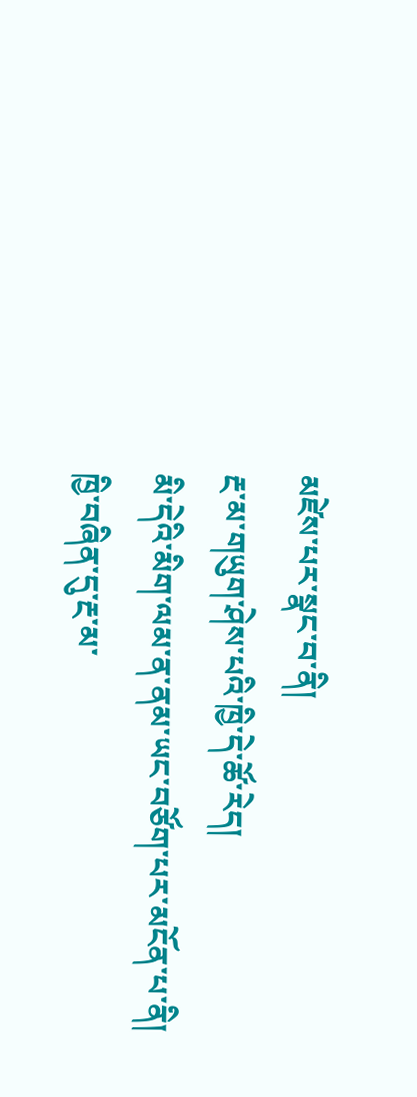མཛེས་པར་སྣང་བ་ནི།
རྔ་མ་གཡུག་ཤེས་པའི་ཁྱི་དེ་ཚོ་རེད།
མི་དེའི་མིག་ལམ་ན་ནམ་ཡང་བཙོག་པར་མངོན་པ་ནི།
ཁྱི་བཞིན་དུ་རྔ་མ་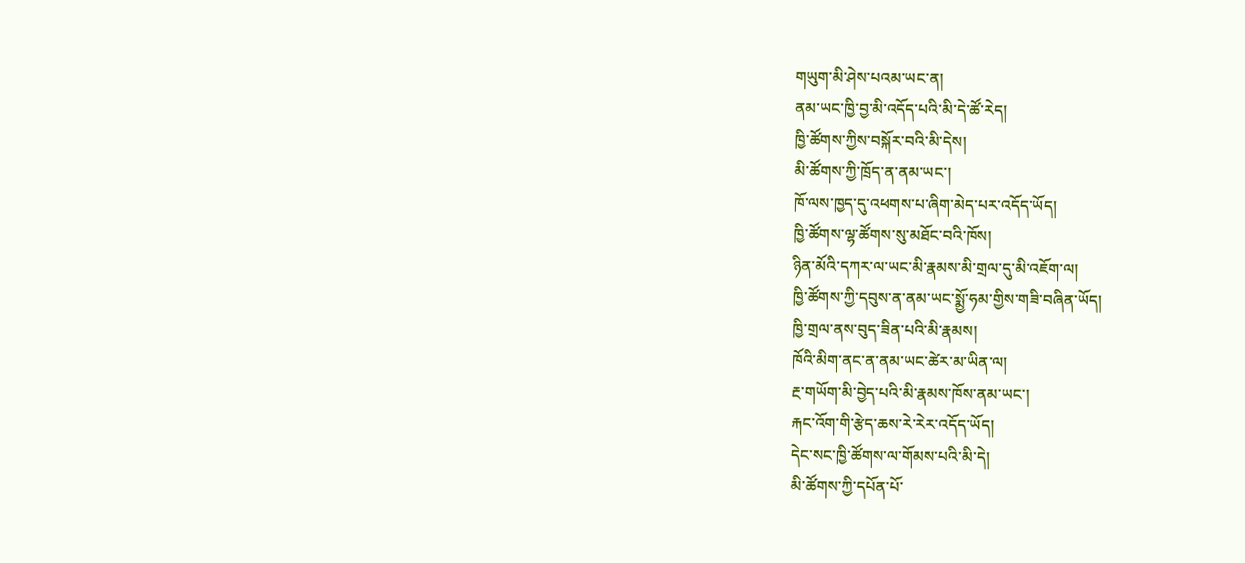གཡུག་མི་ཤེས་པའམ་ཡང་ན།
ནམ་ཡང་ཁྱི་བྱ་མི་འདོད་པའི་མི་དེ་ཚོ་རེད།
ཁྱི་ཚོགས་ཀྱིས་བསྐོར་བའི་མི་དེས།
མི་ཚོགས་ཀྱི་ཁྲོད་ན་ནམ་ཡང་།
ཁོ་ལས་ཁྱད་དུ་འཕགས་པ་ཞིག་མེད་པར་འདོད་ཡོད།
ཁྱི་ཚོགས་ལྷ་ཚོགས་སུ་མཐོང་བའི་ཁོས།
ཉིན་མོའི་དཀར་ལ་ཡང་མི་རྣམས་མི་གྲལ་དུ་མི་འཇོག་ལ།
ཁྱི་ཚོགས་ཀྱི་དབུས་ན་ནམ་ཡང་སྨྱོ་ཧམ་གྱིས་གཟི་བཞིན་ཡོད།
ཁྱི་གྲལ་ནས་བུད་ཟིན་པའི་མི་རྣམས།
ཁོའི་མིག་ནང་ན་ནམ་ཡང་ཚེར་མ་ཡིན་ལ།
རྔ་གཡོག་མི་བྱེད་པའི་མི་རྣམས་ཁོས་ནམ་ཡང་།
རྐང་འོག་གི་རྩེད་ཆས་རེ་རེར་འདོད་ཡོད།
དེང་སང་ཁྱི་ཚོགས་ལ་གོམས་པའི་མི་དེ།
མི་ཚོགས་ཀྱི་དཔོན་པོ་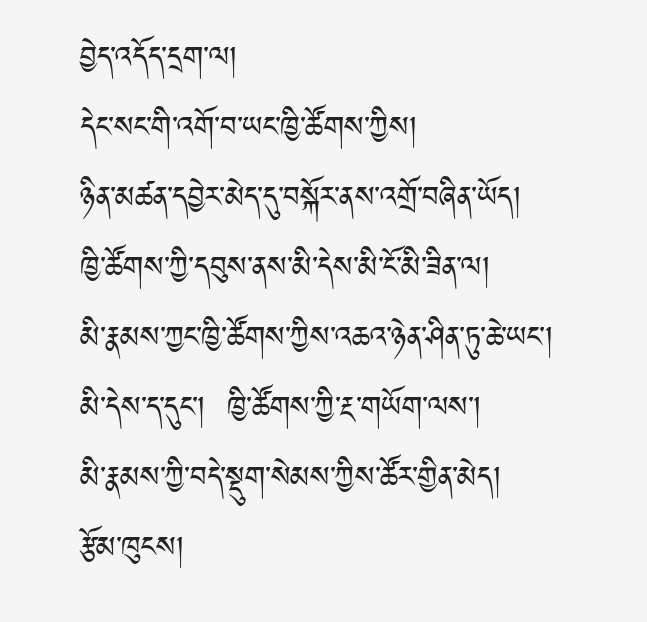བྱེད་འདོད་དྲག་ལ།
དེང་སང་གི་འགོ་བ་ཡང་ཁྱི་ཚོགས་ཀྱིས།
ཉིན་མཚན་དབྱེར་མེད་དུ་བསྐོར་ནས་འགྲོ་བཞིན་ཡོད།
ཁྱི་ཚོགས་ཀྱི་དབུས་ནས་མི་དེས་མི་ངོ་མི་ཟིན་ལ།
མི་རྣམས་ཀྱང་ཁྱི་ཚོགས་ཀྱིས་འཆའ་ཉེན་ཤིན་ཏུ་ཆེ་ཡང་།
མི་དེས་ད་དུང་།  ཁྱི་ཚོགས་ཀྱི་རྔ་གཡོག་ལས་།
མི་རྣམས་ཀྱི་བདེ་སྡུག་སེམས་ཀྱིས་ཚོར་གྱིན་མེད།
རྩོམ་ཁུངས།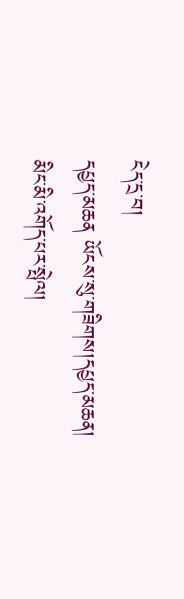ངེད་དྲ་བ།
དཔྱད་མཆན ཡོངས་སུ་གཟིགས།དཔྱད་མཆན།
མིང་མི་འགོད་པར་སྤེལ།